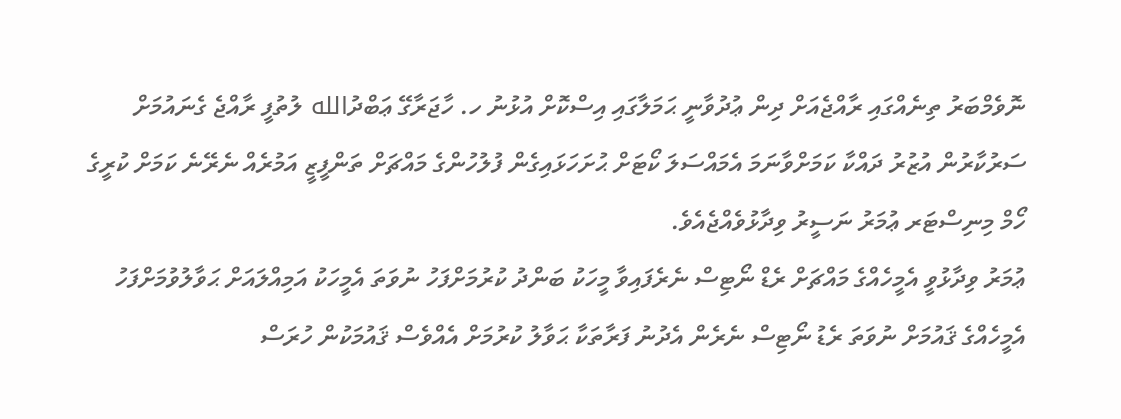ނޮވެމްބަރު ތިނެއްގައި ރާއްޖެއަށް ދިން ޢުދުވާނީ ޙަމަލާގައި އިސްކޮށް އުޅުނު ހ. ހާޖަރާގޭ ޢަބްދުالله ލުތުފީ ރާއްޖެ ގެނައުމަށް ސަރުކާރުން އުޒުރު ދައްކާ ކަމަށްވާނަމަ އެމައްސަލަ ކޯޓަށް ޙުށަހަޅައިގެން ފުލުހުންގެ މައްޗަށް ތަންފީޒީ އަމުރެއް ނެރޭނެ ކަމަށް ކުރީގެ ހޯމް މިނިސްޓަރ ޢުމަރު ނަސީރު ވިދާޅުވެއްޖެއެވެ.
ޢުމަރު ވިދާޅުވީ އެމީހެއްގެ މައްޗަށް ރެޑް ނޯޓިސް ނެރެފައިވާ މީހަކު ބަންދު ކުރުމަށްފަހު ނުވަތަ އެމީހަކު އަމިއްލައަށް ޙަވާލުވުމަށްފަހު އެމީހެއްގެ ޤައުމަށް ނުވަތަ ރެޑު ނޯޓިސް ނެރެން އެދުނު ފަރާތަކާ ޙަވާލު ކުރުމަށް އެއްވެސް ޤައުމަކުން ހުރަސް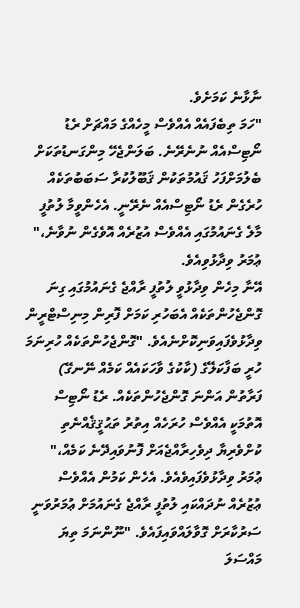ނާޅާނެ ކަމަށެވެ.
"ހަމަ ތިބެފައެއް އެއްވެސް މީހެއްގެ މައްޗަށް ރެޑު ނޯޓިސްއެއް ނުނެރޭނެ. ބަލަންޖެހޭ މިންގަނޑުތަކަށް ބެލުމަށްފަހު ޤައުމުތަކުން ޤަބޫލުކުރާ ސަބަބުތަކެއް ހުރެގެން ރެޑު ނޯޓިސްއެއް ނެރޭނީ. އެހެންވީމާ ލުތުފީ މާލެ ގެނައުމުގައި އެއްވެސް އުޒުރެއް އޮވެގެން ނުވާނެ،" ޢުމަރު ވިދާޅުވިއެވެ.
އޭނާ މިހެން ވިދާޅުވީ ލުތުފީ ރާއްޖެ ގެނައުމުގައި ގިނަ ގޮންޖެހުންތަކެއް އެބަހުރި ކަމަށް ފޮރިން މިނިސްޓްރީން ވިދާޅުވެފައިވަނިކޮށްނެއެވެ. "ގޮންޖެހުންތަކެއް ހުރިނަމަ ހުރީ ބަފާކަލޭގެ (ކާކުގެ ވާހަކައެއް ކަމެއް ނޭނގޭ) ފަރާތުން އަންނަ ގޮންޖެހުންތަކެއް. ރެޑު ނޯޓިސް އޮތުމަކީ އެއްވެސް ހުރަހެއް އިތުރު ތަޙުޤީޤެއްނެތި ކުށްވެރިޔާ ދިވެހިރާއްޖެއަށް ފޮނުވައިދޭނެ ކަމެއް،" ޢުމަރު ވިދާޅުވެފައިވެއެވެ. އެހެން ކަމުން އެއްވެސް ޢުޒުރެއް ނުދައްކައި ލުތުފީ ރާއްޖެ ގެނައުމަށް ޢުމަރުވަނީ ސަރުކާރަށް ގޮވާލައްވައިފައެވެ. "ނޫންނަމަ ތިޔަ މައްސަލަ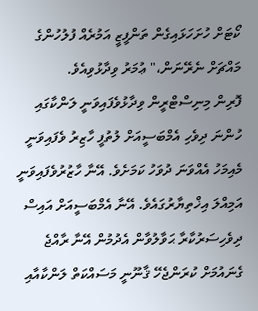ކޯޓަށް ހުށަހަޅައިގެން ތަންފީޒީ އަމުރެއް ފުލުހުންގެ މައްޗަށް ނެރޭނަން،" ޢުމަރު ވިދާޅުވިއެވެ.
ފޮރިން މިނިސްޓްރީން ވިދާޅުވެފައިވަނީ ލަންކާގައި ހުންނަ ދިވެހި އެމްބަސީއަށް ލުތުފީ ހާޒިރު ވެފައިވަނީ މެއިމަހު އެއްވަނަ ދުވަހު ކަމަށެވެ. އޭނާ ހާޒުރުވެފައިވަނީ އަމިއްލަ އިޚްތިޔާރުގައެވެ. އޭނާ އެމްބަސީއަށް އައިސް ދިވެހިސަރުކާރާ ޙަވާލުވާން އެދުމުން އޭނާ ރާއްޖެ ގެނައުމަށް ކުރަންޖެހޭ ޤާނޫނީ މަސައްކަތް ލަންކާއާއި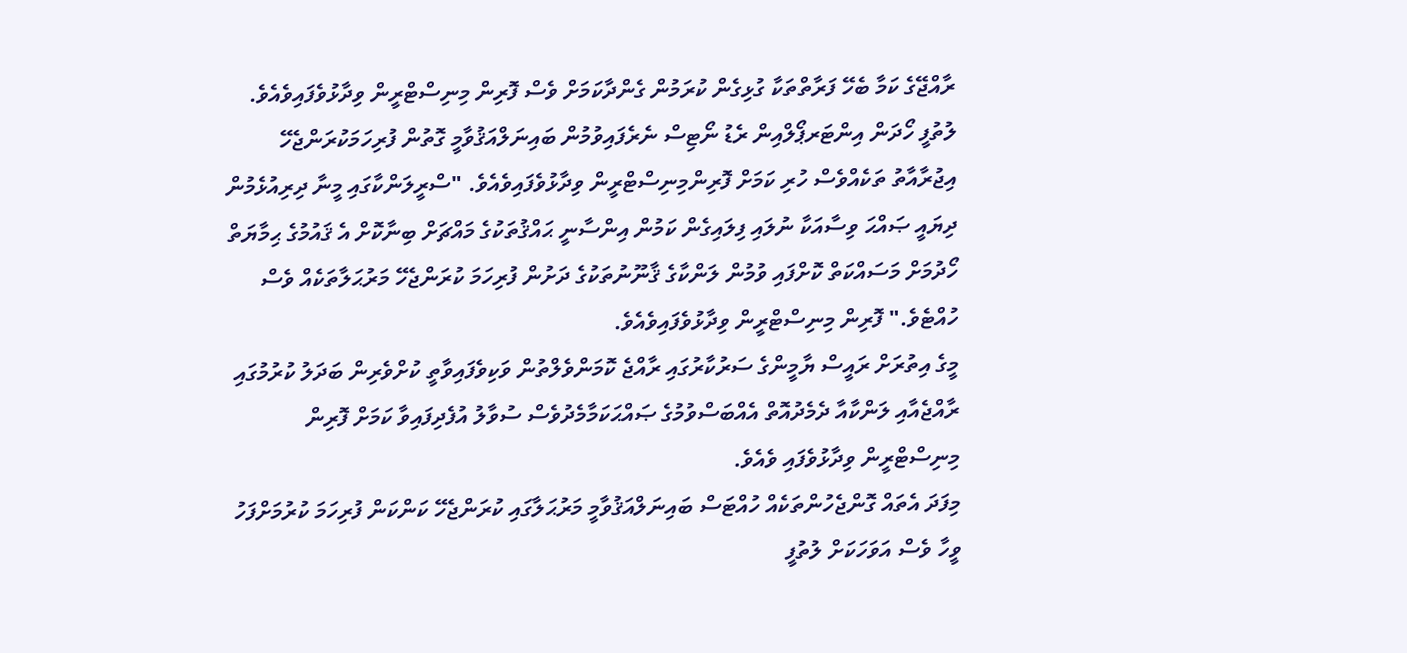ރާއްޖޭގެ ކަމާ ބެހޭ ފަރާތްތަކާ ގުޅިގެން ކުރަމުން ގެންދާކަމަށް ވެސް ފޮރިން މިނިސްޓްރީން ވިދާޅުވެފައިވެއެވެ.
ލުތުފީ ހޯދަން އިންޓަރޕޯލްއިން ރެޑު ނޯޓިސް ނެރެފައިވުމުން ބައިނަލްއަޤުވާމީ ގޮތުން ފުރިހަމަކުރަންޖެހޭ އިޖުރާއާތު ތަކެއްވެސް ހުރި ކަމަށް ފޮރިންމިނިސްޓްރީން ވިދާޅުވެފައިވެއެވެ. "ސްރީލަންކާގައި މީނާ ދިރިއުޅެމުން ދިޔައީ ޞައްޙަ ވިސާއަކާ ނުލައި ފިލައިގެން ކަމުން އިންސާނީ ޙައްޤުތަކުގެ މައްޗަށް ބިނާކޮށް އެ ޤައުމުގެ ޙިމާޔަތް ހޯދުމަށް މަސައްކަތް ކޮށްފައި ވުމުން ލަންކާގެ ޤާނޫނުތަކުގެ ދަށުން ފުރިހަމަ ކުރަންޖެހޭ މަރުޙަލާތަކެއް ވެސް ހުއްޓެވެ." ފޮރިން މިނިސްޓްރީން ވިދާޅުވެފައިވެއެވެ.
މީގެ އިތުރަށް ރައީސް ޔާމީންގެ ސަރުކާރުގައި ރާއްޖެ ކޮމަންވެލްތުން ވަކިވެފައިވާތީ ކުށްވެރިން ބަދަލު ކުރުމުގައި ރާއްޖެއާއި ލަންކާއާ ދެމެދުއޮތް އެއްބަސްވުމުގެ ޞައްޙަކަމާމެދުވެސް ސުވާލު އުފެދިފައިވާ ކަމަށް ފޮރިން މިނިސްޓްރީން ވިދާޅުވެފައި ވެއެވެ.
މިފަދަ އެތައް ގޮންޖެހުންތަކެއް ހުއްޓަސް ބައިނަލްއަޤުވާމީ މަރުޙަލާގައި ކުރަންޖެހޭ ކަންކަން ފުރިހަމަ ކުރުމަށްފަހު ވީހާ ވެސް އަވަހަކަށް ލުތުފީ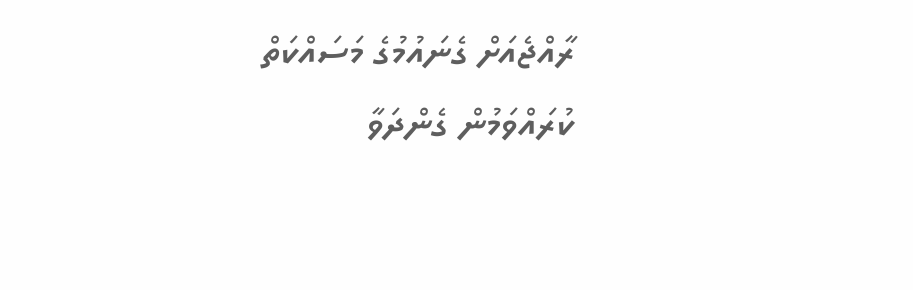ރާއްޖެއަށް ގެނައުމުގެ މަސައްކަތް ކުރައްވަމުން ގެންދަވާ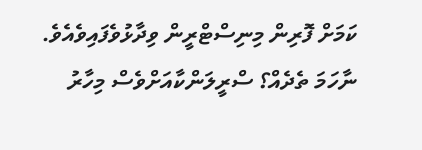ކަމަށް ފޮރިން މިނިސްޓްރީން ވިދާޅުވެފައިވެއެވެ.
ނާހަމަ ތެދެއް؟ ސްރީލަންކާއަށްވެސް މިހާރު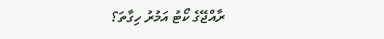ރާއްޖޭގެ ކޯޓު އަމުރު ހިގާތަ؟